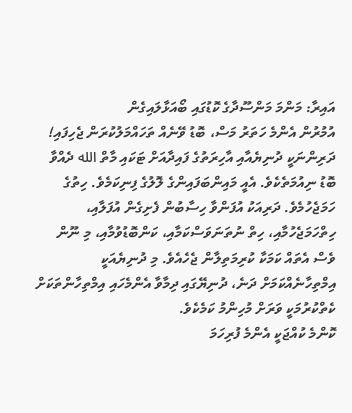އައިރާ: މަންމަ މަންސޫދާގެ ކޮޑުގައި ބޯއަޅާލައިގެން
އުމުރުން އެންމެ ހަތަރު މަސް، ބޮޑު ވޭނެއް ތަހައްމަލުކުރަން ޖެހިފައި!
ދަރިންނަކީ ދުނިޔެއާއި އާހިރަތުގެ ފައިދާއަށް ޓަކައި މާތް الله ދެއްވާ ބޮޑު ނިއުމަތެކެވެ. އެއީ މައިންބަފައިންގެ ލޮލުގެ ފިނިކަމެވެ. ހިތުގެ ހަމަޖެހުމެވެ. ދަރިއަކު އުފަންވާ ހިސާބުން ފެށިގެން އުފަލާއި، ހިތްހަމަޖެހުމާއި، ހިތް ނުތަނަވަސްކަމާއި، ކަންބޮޑުވުމާއި، މި ނޫން ވެސް އެތައް ކަމަކާ ކުރިމަތިލާން ޖެހެއެވެ. މި ދުނިޔެއަކީ އިމްތިހާނެއްކަމަށް ދަނެ، ދުނިޔޭގައި ދިމާވާ އެންމެހައި އިމްތިހާންތަކަށް ކެތްކުރުމަކީ ވަރަށް މުހިންމު ކަމެކެވެ.
ކޮންމެ ކުއްޖަކީ އެންމެ ފުރިހަމަ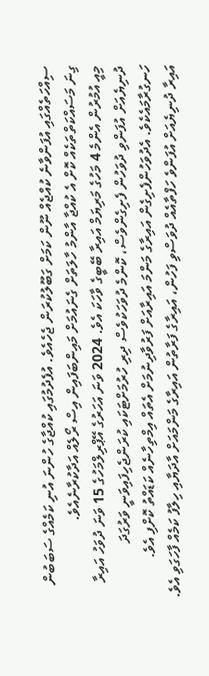ސިއްހަތެއްގައި އުފަންވާނެ ކުއްޖެއް ނޫން ކަމަށް ގަބޫލުކުރަން ޖެހެއެވެ. އުފެދުމުގައި ކުއްޖާގެ ހުންނަ އުނި ކަމެއްގެ ސަބަބުން ގިނަ މަސައްކަތްތަކެއް ކޮށް އެ ކުއްޖާ އާންމު ހާލަތަށް ގެނައުމަށް މައިންބަފައިން އިސް ރޯލެއް އަދާކުރާނެއެވެ.
މިއީ އުމުރުން އެންމެ 4 މަހުގެ މަރިޔަމް އައިރާ ބޭބީގެ ވާހަކަ އެވެ. 2024 ވަނަ އަހަރުގެ އޭޕްރިލްމަހުގެ 15 ވަނަ ދުވަހު އައިރާ ދުނިޔެއަށް އުފަންވި ދުވަހުން ފެށިގެންވެސް، ކޮންމެ ދުވަހަކުވެސް ދިރި ހުރުމަށްޓަކައި ކުރަންޖެހިފައިވަނީ ވަރުގަދަ ހަނގުރާމައެކެވެ. އެދުވަހުންފެށިގެން އައިރާގެ މަންމަ އައިރާއަށް ފަރުވާދިނުމަށް އެތައް އިމްތިހާނެއް ކަޑައްތު ކޮށްފި އެވެ.
އައިރާ ދުނިޔެއަށް އުފަންވެ ހަފްތާއެއް ދުވަސްވި ފަހުން، އައިރާގެ ފަރާތުން އައިރާގެ މަންމައަށް އާދަޔާއި ހިލާފު ކަމެއް ފާހަގަވި އެވެ.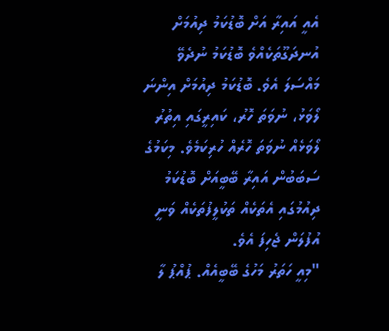އެއީ އައިރާ އަށް ބޮޑުކަމު ދިއުމަށް އުނދަގޫތަކެއްވެ ބޮޑުކަމު ނުދެވޭ މައްސަލަ އެވެ. ބޮޑުކަމު ދިއުމަށް އިންނަ ލޯވަޅު، ނުވަތަ ހޮރު، ކައިރީގައި އިތުރު ލޯވަޅެއް ނުވަތަ ހޮރެއް ހުރިކަމެވެ. މިކަމުގެ ސަބަބުން އައިރާ ބޭބީއަށް ބޮޑުކަމު ދިއުމުގައި އެތަކެއް ތަކުލީފުތަކެއް ވަނީ އުފުލަން ޖެހިފަ އެވެ.
"މިއީ ހަތަރު މަހުގެ ބޭބީއެއް. ޕުއްޕު ލާ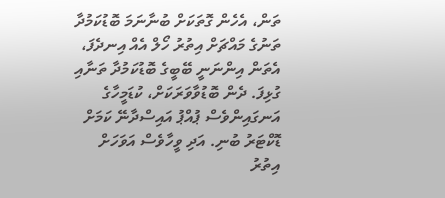ތަން، އެހެން ގޮތަކަށް ބުނާނަމަ ބޮޑުކަމުދާ ތަނުގެ މައްޗަށް އިތުރު ހޯލް އެއް އިނދެފަ، އެތަން އިންނަނީ ބޭބީގެ ބޮޑުކަމުދާ ތަނާއި ގުޅިފަ. ދެން ބޮޑުވާވަރަކަށް، ކުޑަމީހާގެ އަނގައިންވެސް ޕުއްޕު އައިސްދާނޭ ކަމަށް ޑޮކްޓަރު ބުނި. އަދި ވީހާވެސް އަވަހަށް އިތުރު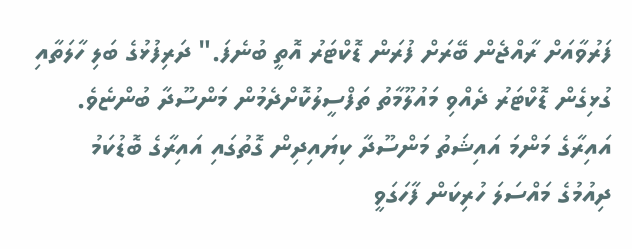ފަރުވާއަށް ރާއްޖެން ބޭރަށް ފުރަން ޑޮކްޓަރު އޮތީ ބުނެފަ." ދަރިފުޅުގެ ބަލި ހާލަތާއި ގުޅިގެން ޑޮކްޓަރު ދެއްވި މައުލޫމާތު ތަފްސީލުކޮށްދެމުން މަންސޫދާ ބުންޏެވެ.
އައިރާގެ މަންމަ އައިޝަތު މަންސޫދާ ކިޔައިދިން ގޮތުގައި އައިރާގެ ބޮޑުކަމު ދިއުމުގެ މައްސަލަ ހުރިކަން ފާހަގަވީ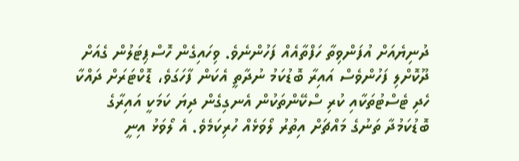ދުނިޔެއަށް އުފަންވިތާ ހަފްތާއެއް ފަހުންނެވެ. ވިހައިގެން ހޮސްޕިޓަލުން ގެއަށް ދޫކޮށްލި ފަހުންވެސް އައިރާ ބޮޑުކަމު ނުދާތީ އެކަން ފާހަގަވެ، ޑޮކްޓަރަށް ދައްކާ ހެދި ޓެސްޓުތަކާއި ކުރި ސްކޭންތަކުން އެނގިގެން ދިޔަ ކަމަކީ އައިރާގެ ބޮޑުކަމުދާ ތަނުގެ މައްޗަށް އިތުރު ލޯވަޅެއް ހުރިކަމެވެ. އެ ލޯވަޅު އިނީ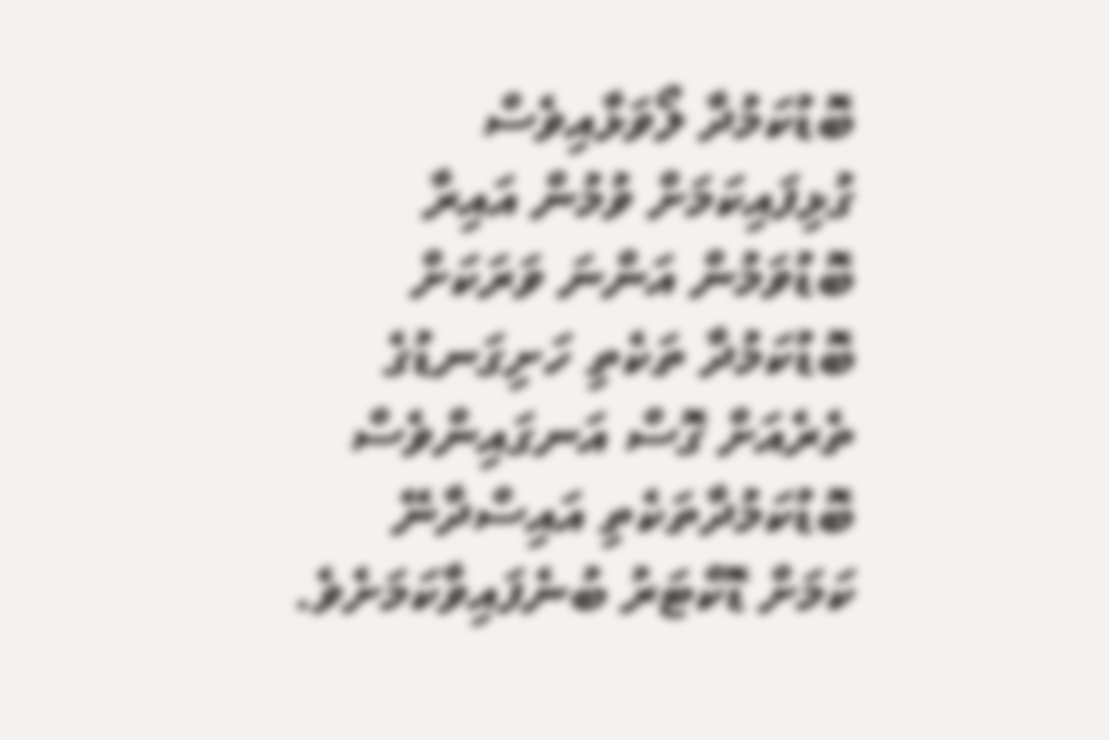ބޮޑުކަމުދާ ލޯވަޅާއިވެސް ގުޅިފައިކަމަށް ވުމުން އައިރާ ބޮޑުވަމުން އަންނަ ވަރަކަށް ބޮޑުކަމުދާ ތަކެތި ހަށިގަނޑުގެ ތެރެއަށް ގޮސް އަނގައިންވެސް ބޮޑުކަމުދާތަކެތި އައިސްދާނޭ ކަމަށް ޑޮކްޓަރު ބުނެފައިވާކަމަށެވެ.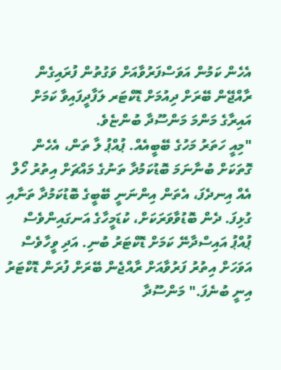އެހެން ކަމުން އަވަސްފަރުވާއަށް ވަގުތުން ފުރައިގެން ރާއްޖޭން ބޭރަށް ދިއުމަށް ޑޮކްޓަރ ލަފާދީފައިވާ ކަމަށް އައިރާގެ މަންމަ މަންސޫދާ ބުންޏެވެ.
"މިއީ ހަތަރު މަހުގެ ބޭބީއެއް. ޕުއްޕު ލާ ތަން، އެހެން ގޮތަކަށް ބުނާނަމަ ބޮޑުކަމުދާ ތަނުގެ މައްޗަށް އިތުރު ހޯލް އެއް އިނދެފަ، އެތަން އިންނަނީ ބޭބީގެ ބޮޑުކަމުދާ ތަނާއި ގުޅިފަ. ދެން ބޮޑުވާވަރަކަށް، ކުޑަމީހާގެ އަނގައިންވެސް ޕުއްޕު އައިސްދާނޭ ކަމަށް ޑޮކްޓަރު ބުނި. އަދި ވީހާވެސް އަވަހަށް އިތުރު ފަރުވާއަށް ރާއްޖެން ބޭރަށް ފުރަން ޑޮކްޓަރު އިނީ ބުނެފަ." މަންސޫދާ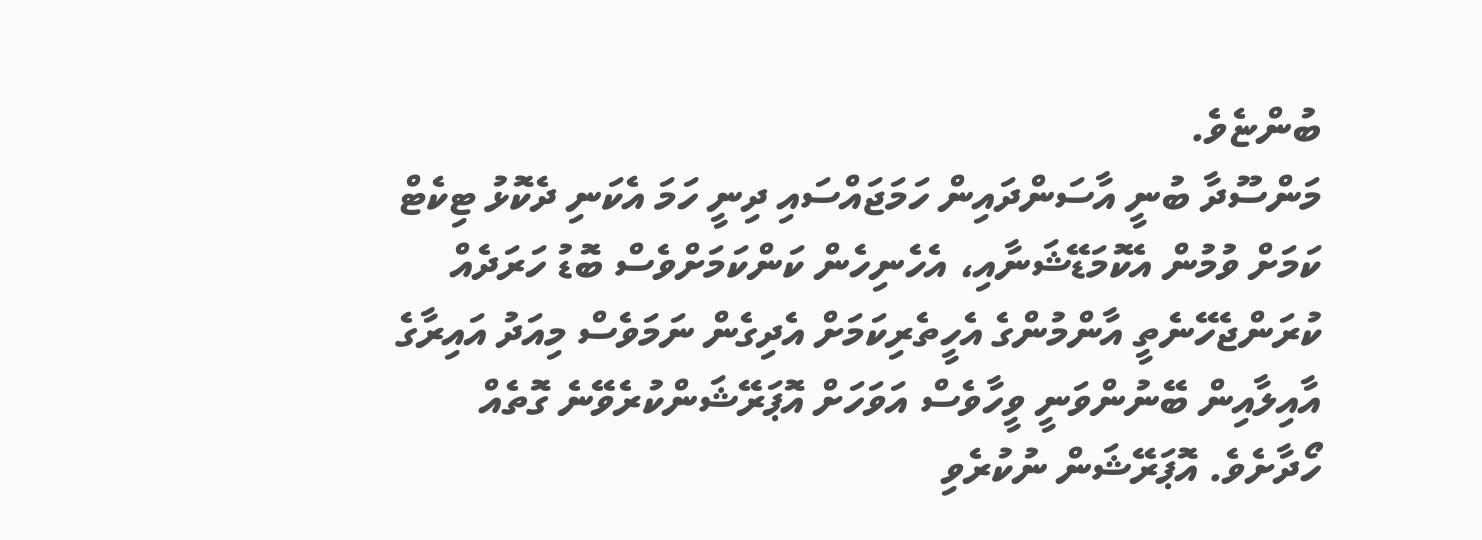ބުންޏެވެ.
މަންސޫދާ ބުނީ އާސަންދައިން ހަމަޖައްސައި ދިނީ ހަމަ އެކަނި ދެކޮޅު ޓިކެޓް ކަމަށް ވުމުން އެކޮމަޑޭޝަނާއި، އެހެނިހެން ކަންކަމަށްވެސް ބޮޑު ހަރަދެއް ކުރަންޖެހޭނެތީ އާންމުންގެ އެހީތެރިކަމަށް އެދިގެން ނަމަވެސް މިއަދު އައިރާގެ އާއިލާއިން ބޭނުންވަނީ ވީހާވެސް އަވަހަށް އޮޕަރޭޝަންކުރެވޭނެ ގޮތެއް ހޯދާށެވެ. އޮޕަރޭޝަން ނުކުރެވި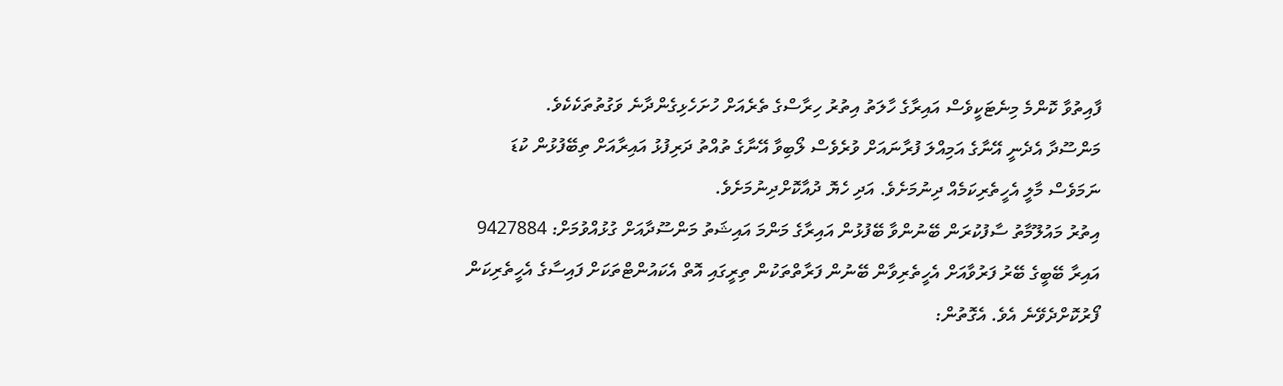ފާއިތުވާ ކޮންމެ މިނެޓަކީވެސް އައިރާގެ ހާލަތު އިތުރު ހިރާސްގެ ތެރެއަށް ހުށަހެޅިގެންދާނެ ވަގުތުތަކެކެވެ.
މަންސޫދާ އެދެނީ އޭނާގެ އަމިއްލަ ފުރާނައަށް ވުރެވެސް ލޯބިވާ އޭނާގެ ތުއްތު ދަރިފުޅު އައިރާއަށް ތިބޭފުޅުން ކުޑަ ނަމަވެސް މާލީ އެހީތެރިކަމެއް ދިނުމަށެވެ. އަދި ހެޔޮ ދުއާކޮށްދިނުމަށެވެ.
އިތުރު މައުލޫމާތު ސާފުކުރަން ބޭނުންވާ ބޭފުޅުން އައިރާގެ މަންމަ އައިޝަތު މަންސޫދާއަށް ގުޅުއްވުމަށް: 9427884
އައިރާ ބޭބީގެ ބޭރު ފަރުވާއަށް އެހީތެރިވާން ބޭނުން ފަރާތްތަކުން ތިރީގައި އޮތް އެކައުންޓްތަކަށް ފައިސާގެ އެހީތެރިކަން ފޯރުކޮށްދެވޭނެ އެވެ. އެގޮތުން: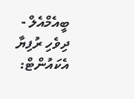ބީއެމްއެލް - ދިވެހި ރުފިޔާ އެކައުންޓް: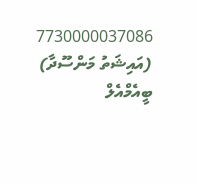7730000037086 (އައިޝަތު މަންސޫދާ)
ބީއެމްއެލް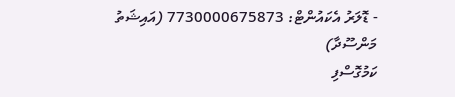- ޑޮލަރު އެކައުންޓް: 7730000675873 (އައިޝަތު މަންސޫދާ)
ކަމުގޮސްފި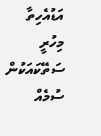އަޑުއެހިތާ މިހުރީ
ސަތޭކައަކުން ސުމެއް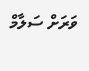ވަރަށް ސަލާމް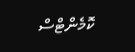ކޮމެންޓްސް